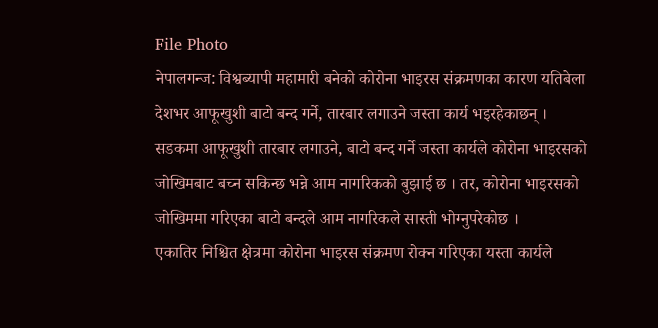File Photo
नेपालगन्ज: विश्वब्यापी महामारी बनेको कोरोना भाइरस संक्रमणका कारण यतिबेला देशभर आफूखुशी बाटो बन्द गर्ने, तारबार लगाउने जस्ता कार्य भइरहेकाछन् ।
सडकमा आफूखुशी तारबार लगाउने, बाटो बन्द गर्ने जस्ता कार्यले कोरोना भाइरसको जोखिमबाट बच्न सकिन्छ भन्ने आम नागरिकको बुझाई छ । तर, कोरोना भाइरसको जोखिममा गरिएका बाटो बन्दले आम नागरिकले सास्ती भोग्नुपरेकोछ ।
एकातिर निश्चित क्षेत्रमा कोरोना भाइरस संक्रमण रोक्न गरिएका यस्ता कार्यले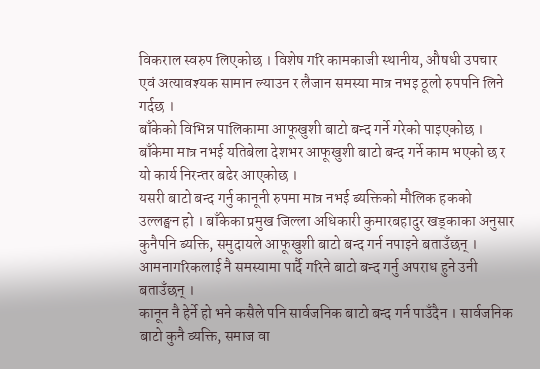विकराल स्वरुप लिएकोछ । विशेष गरि कामकाजी स्थानीय, औषधी उपचार एवं अत्यावश्यक सामान ल्याउन र लैजान समस्या मात्र नभइ ठूलो रुपपनि लिने गर्दछ ।
बाँकेको विभिन्न पालिकामा आफूखुशी बाटो बन्द गर्ने गरेको पाइएकोछ । बाँकेमा मात्र नभई यतिबेला देशभर आफूखुशी बाटो बन्द गर्ने काम भएको छ र यो कार्य निरन्तर बढेर आएकोछ ।
यसरी बाटो बन्द गर्नु कानूनी रुपमा मात्र नभई ब्यक्तिको मौलिक हकको उल्लङ्घन हो । बाँकेका प्रमुख जिल्ला अधिकारी कुमारबहादुर खड्काका अनुसार कुनैपनि ब्यक्ति, समुदायले आफूखुशी बाटो बन्द गर्न नपाइने बताउँछन् । आमनागरिकलाई नै समस्यामा पार्दै गरिने बाटो बन्द गर्नु अपराध हुने उनी बताउँछन् ।
कानून नै हेर्ने हो भने कसैले पनि सार्वजनिक बाटो बन्द गर्न पाउँदैन । सार्वजनिक बाटो कुनै व्यक्ति, समाज वा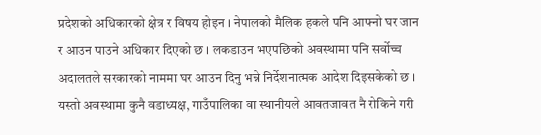प्रदेशको अधिकारको क्षेत्र र विषय होइन । नेपालको मैलिक हकले पनि आफ्नो घर जान र आउन पाउने अधिकार दिएको छ । लकडाउन भएपछिको अवस्थामा पनि सर्वोच्च अदालतले सरकारको नाममा घर आउन दिनु भन्ने निर्देशनात्मक आदेश दिइसकेको छ ।
यस्तो अवस्थामा कुनै वडाध्यक्ष, गाउँपालिका वा स्थानीयले आवतजावत नै रोकिने गरी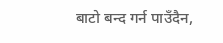बाटो बन्द गर्न पाउँदैन,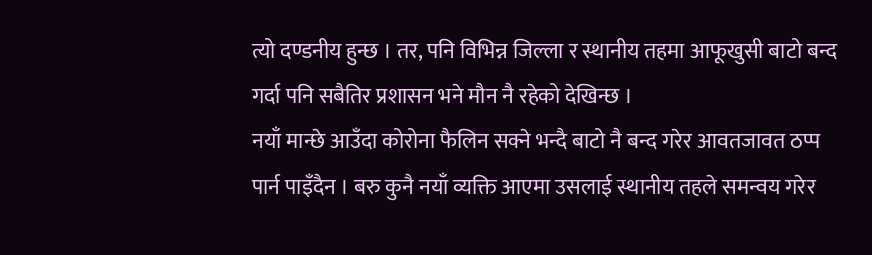त्यो दण्डनीय हुन्छ । तर, पनि विभिन्न जिल्ला र स्थानीय तहमा आफूखुसी बाटो बन्द गर्दा पनि सबैतिर प्रशासन भने मौन नै रहेको देखिन्छ ।
नयाँ मान्छे आउँदा कोरोना फैलिन सक्ने भन्दै बाटो नै बन्द गरेर आवतजावत ठप्प पार्न पाइँदैन । बरु कुनै नयाँ व्यक्ति आएमा उसलाई स्थानीय तहले समन्वय गरेर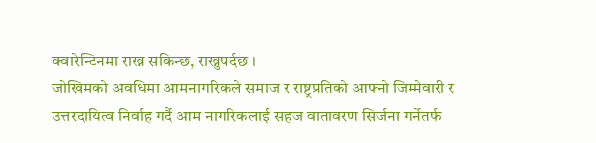क्वारेन्टिनमा राख्न सकिन्छ, राख्नुपर्दछ ।
जोखिमको अवधिमा आमनागरिकले समाज र राष्ट्रप्रतिको आफ्नो जिम्मेवारी र उत्तरदायित्व निर्वाह गर्दै आम नागरिकलाई सहज वातावरण सिर्जना गर्नेतर्फ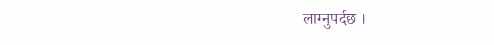लाग्नुपर्दछ ।